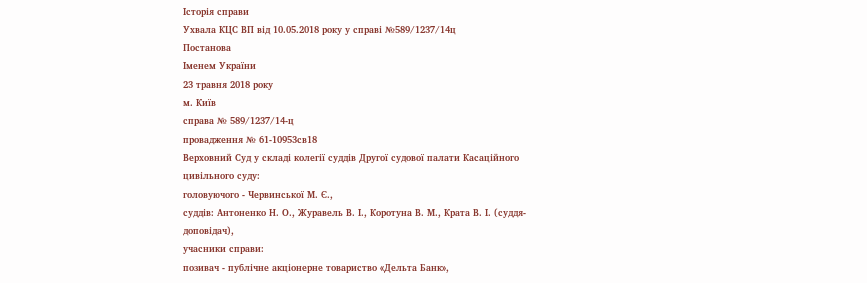Історія справи
Ухвала КЦС ВП від 10.05.2018 року у справі №589/1237/14ц
Постанова
Іменем України
23 травня 2018 року
м. Київ
справа № 589/1237/14-ц
провадження № 61-10953св18
Верховний Суд у складі колегії суддів Другої судової палати Касаційного цивільного суду:
головуючого - Червинської М. Є.,
суддів: Антоненко Н. О., Журавель В. І., Коротуна В. М., Крата В. І. (суддя-доповідач),
учасники справи:
позивач - публічне акціонерне товариство «Дельта Банк»,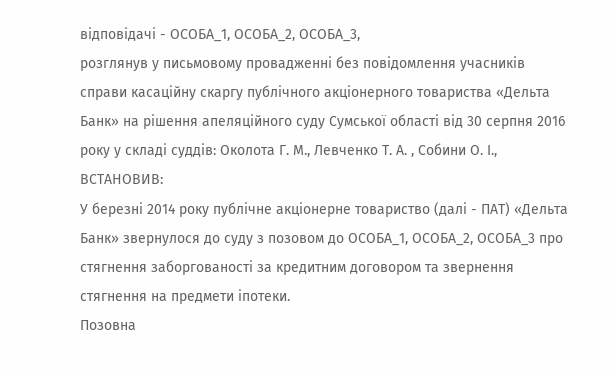відповідачі - ОСОБА_1, ОСОБА_2, ОСОБА_3,
розглянув у письмовому провадженні без повідомлення учасників справи касаційну скаргу публічного акціонерного товариства «Дельта Банк» на рішення апеляційного суду Сумської області від 30 серпня 2016 року у складі суддів: Околота Г. М., Левченко Т. А. , Собини О. І.,
ВСТАНОВИВ:
У березні 2014 року публічне акціонерне товариство (далі - ПАТ) «Дельта Банк» звернулося до суду з позовом до ОСОБА_1, ОСОБА_2, ОСОБА_3 про стягнення заборгованості за кредитним договором та звернення стягнення на предмети іпотеки.
Позовна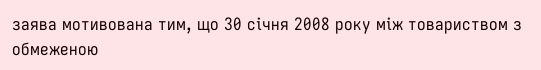заява мотивована тим, що 30 січня 2008 року між товариством з обмеженою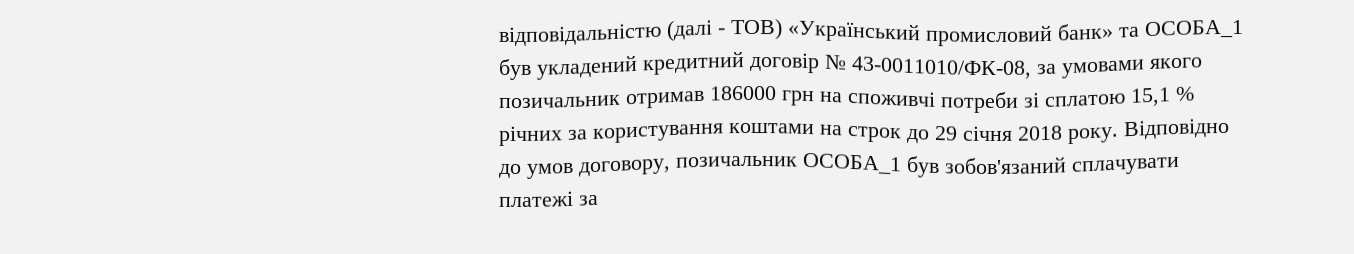відповідальністю (далі - ТОВ) «Український промисловий банк» та ОСОБА_1 був укладений кредитний договір № 43-0011010/ФК-08, за умовами якого позичальник отримав 186000 грн на споживчі потреби зі сплатою 15,1 % річних за користування коштами на строк до 29 січня 2018 року. Відповідно до умов договору, позичальник ОСОБА_1 був зобов'язаний сплачувати платежі за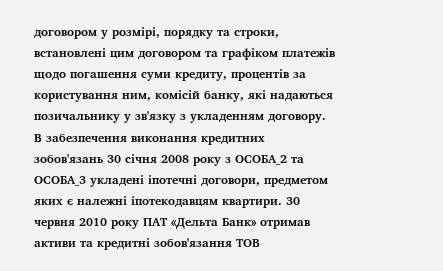договором у розмірі, порядку та строки, встановлені цим договором та графіком платежів щодо погашення суми кредиту, процентів за користування ним, комісій банку, які надаються позичальнику у зв'язку з укладенням договору.
В забезпечення виконання кредитних зобов'язань 30 січня 2008 року з ОСОБА_2 та ОСОБА_3 укладені іпотечні договори, предметом яких є належні іпотекодавцям квартири. 30 червня 2010 року ПАТ «Дельта Банк» отримав активи та кредитні зобов'язання ТОВ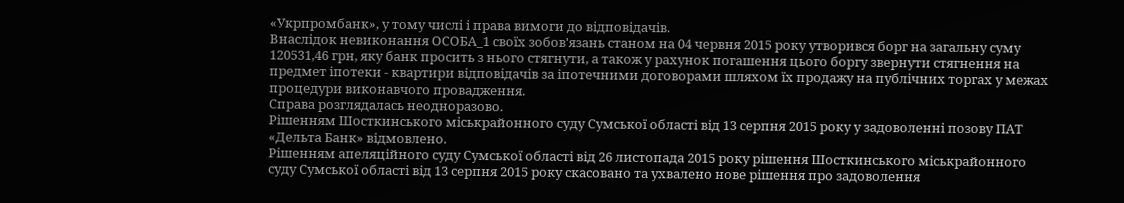«Укрпромбанк», у тому числі і права вимоги до відповідачів.
Внаслідок невиконання ОСОБА_1 своїх зобов'язань станом на 04 червня 2015 року утворився борг на загальну суму 120531,46 грн, яку банк просить з нього стягнути, а також у рахунок погашення цього боргу звернути стягнення на предмет іпотеки - квартири відповідачів за іпотечними договорами шляхом їх продажу на публічних торгах у межах процедури виконавчого провадження.
Справа розглядалась неодноразово.
Рішенням Шосткинського міськрайонного суду Сумської області від 13 серпня 2015 року у задоволенні позову ПАТ «Дельта Банк» відмовлено.
Рішенням апеляційного суду Сумської області від 26 листопада 2015 року рішення Шосткинського міськрайонного суду Сумської області від 13 серпня 2015 року скасовано та ухвалено нове рішення про задоволення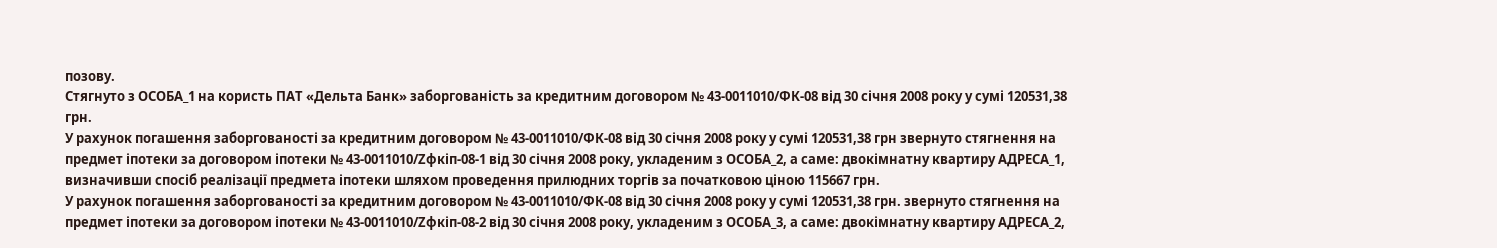позову.
Стягнуто з ОСОБА_1 на користь ПАТ «Дельта Банк» заборгованість за кредитним договором № 43-0011010/ФК-08 від 30 січня 2008 року у сумі 120531,38 грн.
У рахунок погашення заборгованості за кредитним договором № 43-0011010/ФК-08 від 30 січня 2008 року у сумі 120531,38 грн звернуто стягнення на предмет іпотеки за договором іпотеки № 43-0011010/Zфкіп-08-1 від 30 січня 2008 року, укладеним з ОСОБА_2, а саме: двокімнатну квартиру АДРЕСА_1, визначивши спосіб реалізації предмета іпотеки шляхом проведення прилюдних торгів за початковою ціною 115667 грн.
У рахунок погашення заборгованості за кредитним договором № 43-0011010/ФК-08 від 30 січня 2008 року у сумі 120531,38 грн. звернуто стягнення на предмет іпотеки за договором іпотеки № 43-0011010/Zфкіп-08-2 від 30 січня 2008 року, укладеним з ОСОБА_3, а саме: двокімнатну квартиру АДРЕСА_2,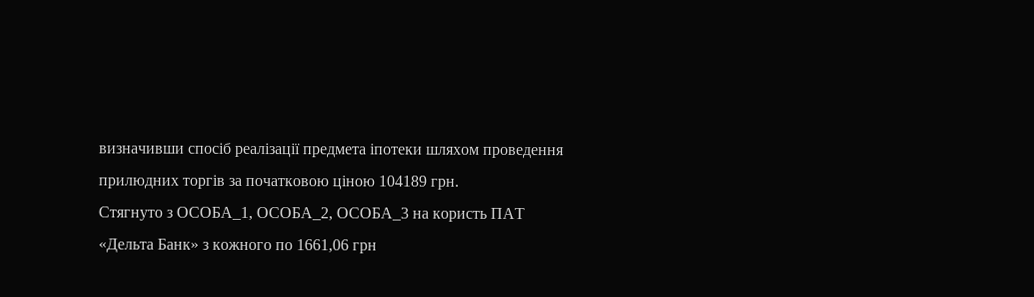визначивши спосіб реалізації предмета іпотеки шляхом проведення прилюдних торгів за початковою ціною 104189 грн.
Стягнуто з ОСОБА_1, ОСОБА_2, ОСОБА_3 на користь ПАТ «Дельта Банк» з кожного по 1661,06 грн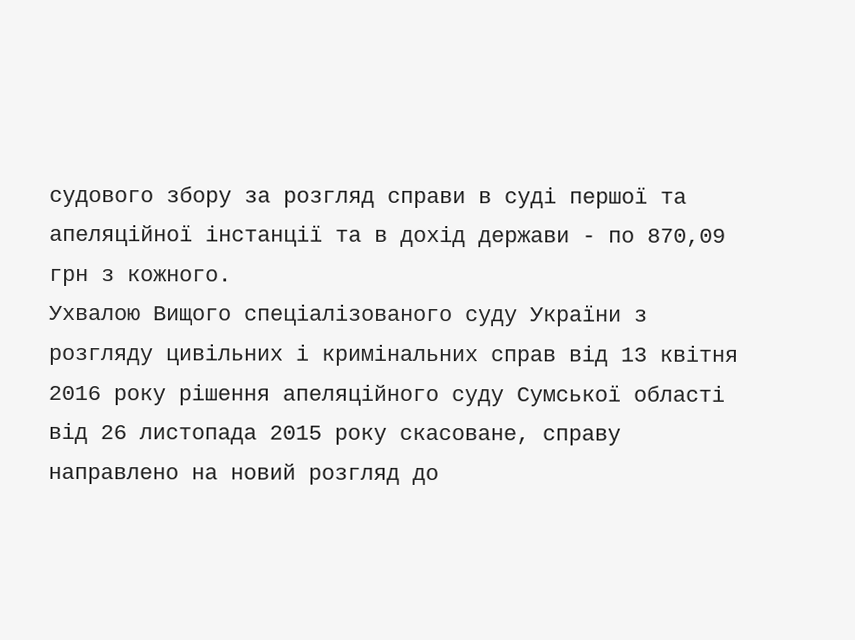судового збору за розгляд справи в суді першої та апеляційної інстанції та в дохід держави - по 870,09 грн з кожного.
Ухвалою Вищого спеціалізованого суду України з розгляду цивільних і кримінальних справ від 13 квітня 2016 року рішення апеляційного суду Сумської області від 26 листопада 2015 року скасоване, справу направлено на новий розгляд до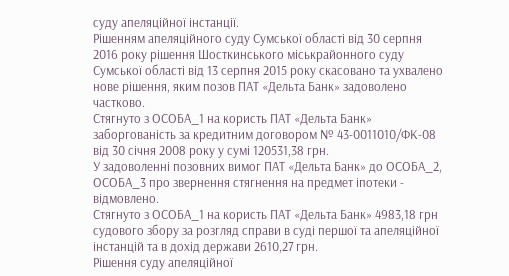суду апеляційної інстанції.
Рішенням апеляційного суду Сумської області від 30 серпня 2016 року рішення Шосткинського міськрайонного суду Сумської області від 13 серпня 2015 року скасовано та ухвалено нове рішення, яким позов ПАТ «Дельта Банк» задоволено частково.
Стягнуто з ОСОБА_1 на користь ПАТ «Дельта Банк» заборгованість за кредитним договором № 43-0011010/ФК-08 від 30 січня 2008 року у сумі 120531,38 грн.
У задоволенні позовних вимог ПАТ «Дельта Банк» до ОСОБА_2, ОСОБА_3 про звернення стягнення на предмет іпотеки - відмовлено.
Стягнуто з ОСОБА_1 на користь ПАТ «Дельта Банк» 4983,18 грн судового збору за розгляд справи в суді першої та апеляційної інстанцій та в дохід держави 2610,27 грн.
Рішення суду апеляційної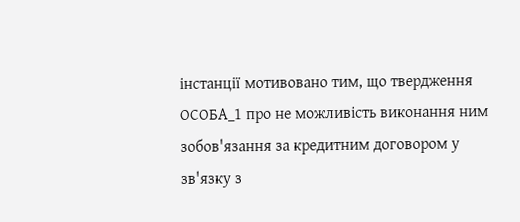інстанції мотивовано тим, що твердження ОСОБА_1 про не можливість виконання ним зобов'язання за кредитним договором у зв'язку з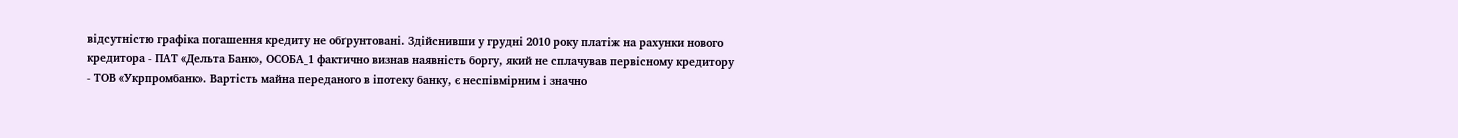відсутністю графіка погашення кредиту не обґрунтовані. Здійснивши у грудні 2010 року платіж на рахунки нового кредитора - ПАТ «Дельта Банк», ОСОБА_1 фактично визнав наявність боргу, який не сплачував первісному кредитору - ТОВ «Укрпромбанк». Вартість майна переданого в іпотеку банку, є неспівмірним і значно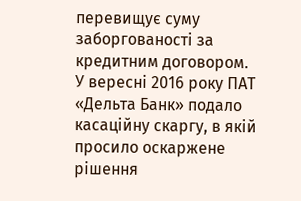перевищує суму заборгованості за кредитним договором.
У вересні 2016 року ПАТ «Дельта Банк» подало касаційну скаргу, в якій просило оскаржене рішення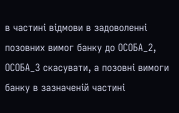в частині відмови в задоволенні позовних вимог банку до ОСОБА_2, ОСОБА_3 скасувати, а позовні вимоги банку в зазначеній частині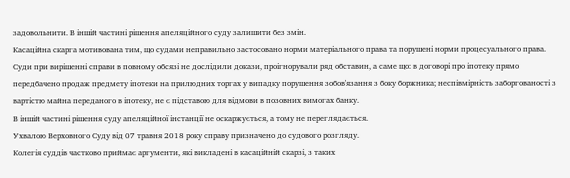задовольнити. В іншій частині рішення апеляційного суду залишити без змін.
Касаційна скарга мотивована тим, що судами неправильно застосовано норми матеріального права та порушені норми процесуального права. Суди при вирішенні справи в повному обсязі не дослідили докази, проігнорували ряд обставин, а саме що: в договорі про іпотеку прямо передбачено продаж предмету іпотеки на прилюдних торгах у випадку порушення зобов'язання з боку боржника; неспівмірність заборгованості з вартістю майна переданого в іпотеку, не є підставою для відмови в позовних вимогах банку.
В іншій частині рішення суду апеляційної інстанції не оскаржується, а тому не переглядається.
Ухвалою Верховного Суду від 07 травня 2018 року справу призначено до судового розгляду.
Колегія суддів частково приймає аргументи, які викладені в касаційній скарзі, з таких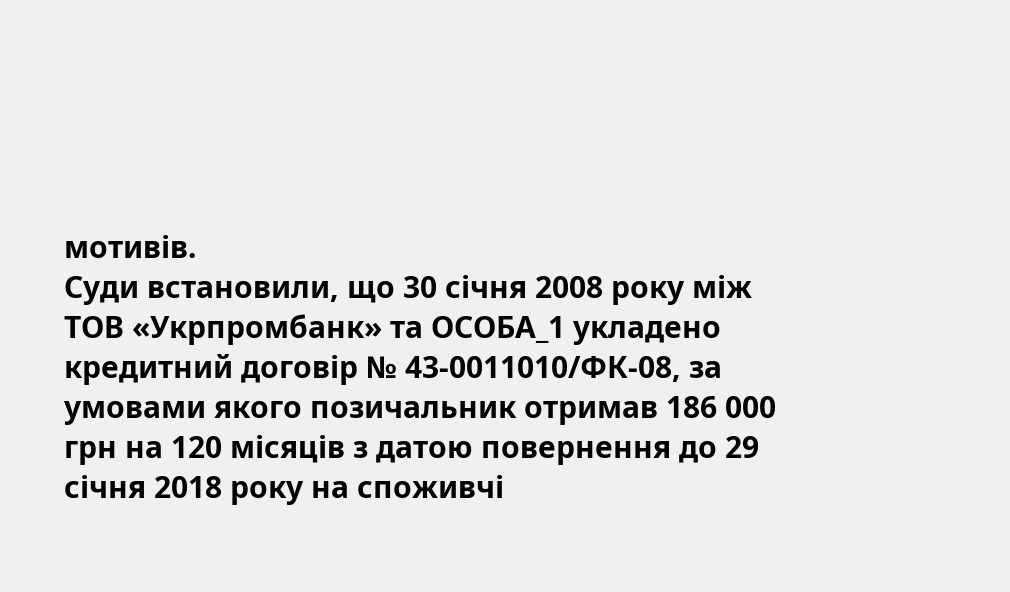мотивів.
Суди встановили, що 30 січня 2008 року між ТОВ «Укрпромбанк» та ОСОБА_1 укладено кредитний договір № 43-0011010/ФК-08, за умовами якого позичальник отримав 186 000 грн на 120 місяців з датою повернення до 29 січня 2018 року на споживчі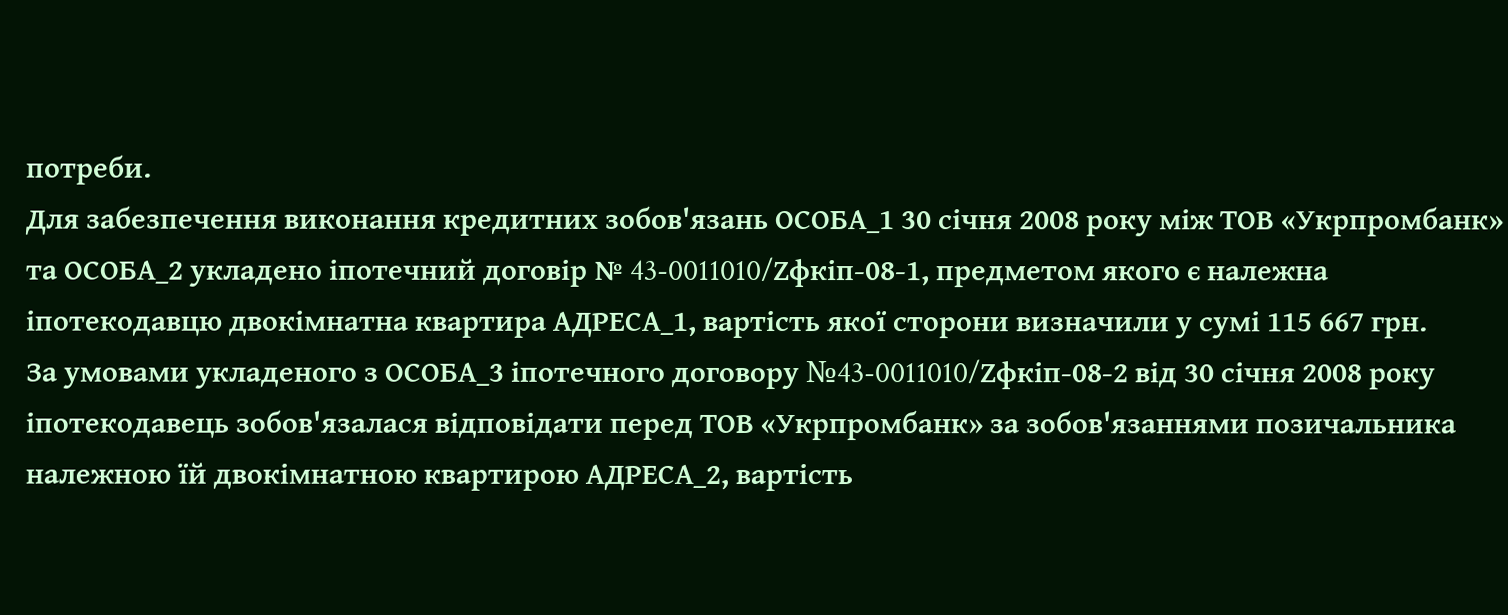потреби.
Для забезпечення виконання кредитних зобов'язань ОСОБА_1 30 січня 2008 року між ТОВ «Укрпромбанк» та ОСОБА_2 укладено іпотечний договір № 43-0011010/Zфкіп-08-1, предметом якого є належна іпотекодавцю двокімнатна квартира АДРЕСА_1, вартість якої сторони визначили у сумі 115 667 грн.
За умовами укладеного з ОСОБА_3 іпотечного договору №43-0011010/Zфкіп-08-2 від 30 січня 2008 року іпотекодавець зобов'язалася відповідати перед ТОВ «Укрпромбанк» за зобов'язаннями позичальника належною їй двокімнатною квартирою АДРЕСА_2, вартість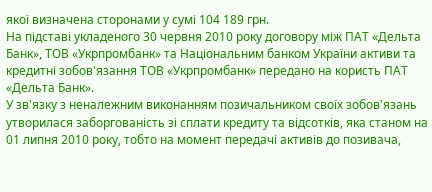якої визначена сторонами у сумі 104 189 грн.
На підставі укладеного 30 червня 2010 року договору між ПАТ «Дельта Банк», ТОВ «Укрпромбанк» та Національним банком України активи та кредитні зобов'язання ТОВ «Укрпромбанк» передано на користь ПАТ «Дельта Банк».
У зв'язку з неналежним виконанням позичальником своїх зобов'язань утворилася заборгованість зі сплати кредиту та відсотків, яка станом на 01 липня 2010 року, тобто на момент передачі активів до позивача,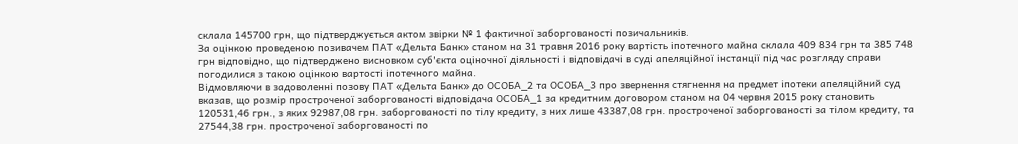склала 145700 грн, що підтверджується актом звірки № 1 фактичної заборгованості позичальників.
За оцінкою проведеною позивачем ПАТ «Дельта Банк» станом на 31 травня 2016 року вартість іпотечного майна склала 409 834 грн та 385 748 грн відповідно, що підтверджено висновком суб'єкта оціночної діяльності і відповідачі в суді апеляційної інстанції під час розгляду справи погодилися з такою оцінкою вартості іпотечного майна.
Відмовляючи в задоволенні позову ПАТ «Дельта Банк» до ОСОБА_2 та ОСОБА_3 про звернення стягнення на предмет іпотеки апеляційний суд вказав, що розмір простроченої заборгованості відповідача ОСОБА_1 за кредитним договором станом на 04 червня 2015 року становить 120531,46 грн., з яких 92987,08 грн. заборгованості по тілу кредиту, з них лише 43387,08 грн. простроченої заборгованості за тілом кредиту, та 27544,38 грн. простроченої заборгованості по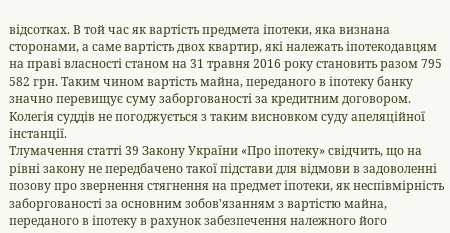відсотках. В той час як вартість предмета іпотеки, яка визнана сторонами, а саме вартість двох квартир, які належать іпотекодавцям на праві власності станом на 31 травня 2016 року становить разом 795 582 грн. Таким чином вартість майна, переданого в іпотеку банку значно перевищує суму заборгованості за кредитним договором.
Колегія суддів не погоджується з таким висновком суду апеляційної інстанції.
Тлумачення статті 39 Закону України «Про іпотеку» свідчить, що на рівні закону не передбачено такої підстави для відмови в задоволенні позову про звернення стягнення на предмет іпотеки, як неспівмірність заборгованості за основним зобов'язанням з вартістю майна, переданого в іпотеку в рахунок забезпечення належного його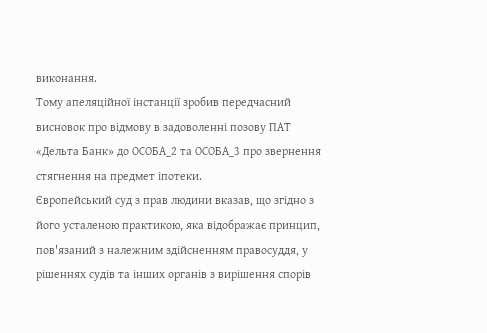виконання.
Тому апеляційної інстанції зробив передчасний висновок про відмову в задоволенні позову ПАТ «Дельта Банк» до ОСОБА_2 та ОСОБА_3 про звернення стягнення на предмет іпотеки.
Європейський суд з прав людини вказав, що згідно з його усталеною практикою, яка відображає принцип, пов'язаний з належним здійсненням правосуддя, у рішеннях судів та інших органів з вирішення спорів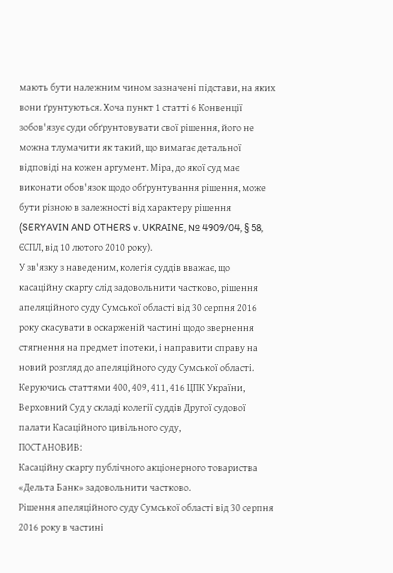мають бути належним чином зазначені підстави, на яких вони ґрунтуються. Хоча пункт 1 статті 6 Конвенції зобов'язує суди обґрунтовувати свої рішення, його не можна тлумачити як такий, що вимагає детальної відповіді на кожен аргумент. Міра, до якої суд має виконати обов'язок щодо обґрунтування рішення, може бути різною в залежності від характеру рішення (SERYAVIN AND OTHERS v. UKRAINE, № 4909/04, § 58, ЄСПЛ, від 10 лютого 2010 року).
У зв'язку з наведеним, колегія суддів вважає, що касаційну скаргу слід задовольнити частково, рішення апеляційного суду Сумської області від 30 серпня 2016 року скасувати в оскарженій частині щодо звернення стягнення на предмет іпотеки, і направити справу на новий розгляд до апеляційного суду Сумської області.
Керуючись статтями 400, 409, 411, 416 ЦПК України, Верховний Суд у складі колегії суддів Другої судової палати Касаційного цивільного суду,
ПОСТАНОВИВ:
Касаційну скаргу публічного акціонерного товариства «Дельта Банк» задовольнити частково.
Рішення апеляційного суду Сумської області від 30 серпня 2016 року в частині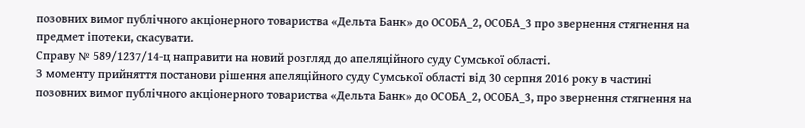позовних вимог публічного акціонерного товариства «Дельта Банк» до ОСОБА_2, ОСОБА_3 про звернення стягнення на предмет іпотеки, скасувати.
Справу № 589/1237/14-ц направити на новий розгляд до апеляційного суду Сумської області.
З моменту прийняття постанови рішення апеляційного суду Сумської області від 30 серпня 2016 року в частині позовних вимог публічного акціонерного товариства «Дельта Банк» до ОСОБА_2, ОСОБА_3, про звернення стягнення на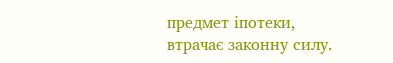предмет іпотеки, втрачає законну силу.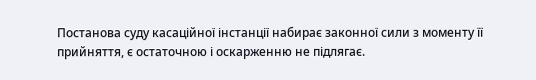Постанова суду касаційної інстанції набирає законної сили з моменту її прийняття, є остаточною і оскарженню не підлягає.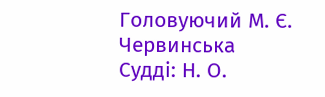Головуючий М. Є. Червинська
Судді: Н. О.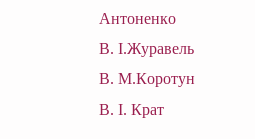Антоненко
В. І.Журавель
В. М.Коротун
В. І. Крат